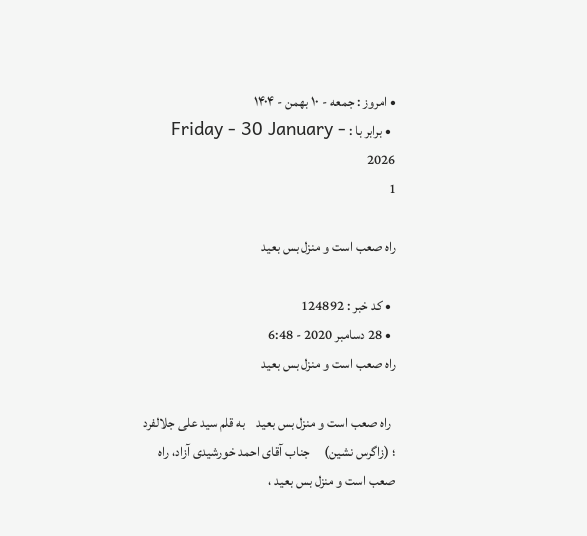• امروز : جمعه - ۱۰ بهمن - ۱۴۰۴
  • برابر با : Friday - 30 January - 2026
1

راه صعب است و منزل بس بعید

  • کد خبر : 124892
  • 28 دسامبر 2020 - 6:48
راه صعب است و منزل بس بعید

  راه صعب است و منزل بس بعید    به قلم سید علی جلالفرد ؛ (زاگرس نشین)     جناب آقای احمد خورشیدی آزاد، راه صعب است و منزل بس بعید ،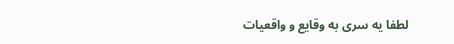لطفا یه سری به وقایع و واقعیات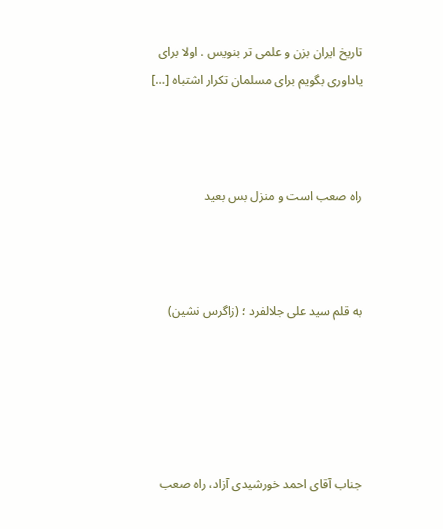تاریخ ایران بزن و علمی تر بنویس . اولا برای یاداوری بگویم برای مسلمان تکرار اشتباه […]



راه صعب است و منزل بس بعید



به قلم سید علی جلالفرد ؛ (زاگرس نشین)





جناب آقای احمد خورشیدی آزاد، راه صعب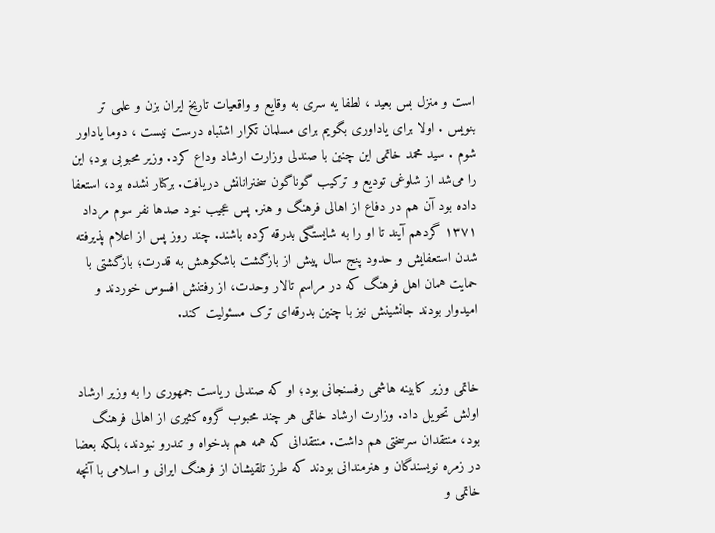است و منزل بس بعید ، لطفا یه سری به وقایع و واقعیات تاریخ ایران بزن و علمی تر بنویس . اولا برای یاداوری بگویم برای مسلمان تکرار اشتباه درست نیست ، دوما یاداور شوم . سید محمد خاتمی این چنین با صندلی وزارت ارشاد وداع کرد. وزیر محبوبی بود؛ این را می‌شد از شلوغی تودیع و ترکیب گوناگون سخنرانانش دریافت. برکنار نشده بود، استعفا داده بود آن هم در دفاع از اهالی فرهنگ و هنر. پس عجیب نبود صد‌ها نفر سوم مرداد ۱۳۷۱ گردهم آیند تا او را به شایستگی بدرقه کرده باشند. چند روز پس از اعلام پذیرفته شدن استعفایش و حدود پنج سال پیش از بازگشت باشکوهش به قدرت؛ بازگشتی با حمایت‌‌‌ همان اهل فرهنگ که در مراسم تالار وحدت، از رفتنش افسوس خوردند و امیدوار بودند جانشینش نیز با چنین بدرقه‌ای ترک مسئولیت کند.


خاتمی وزیر کابینه هاشمی رفسنجانی بود؛ او که صندلی ریاست جمهوری را به وزیر ارشاد اولش تحویل داد. وزارت ارشاد خاتمی هر چند محبوب گروه کثیری از اهالی فرهنگ بود، منتقدان سرسختی هم داشت. منتقدانی که همه هم بدخواه و تندرو نبودند، بلکه بعضا در زمره نویسندگان و هنرمندانی بودند که طرز تلقیشان از فرهنگ ایرانی و اسلامی با آنچه خاتمی و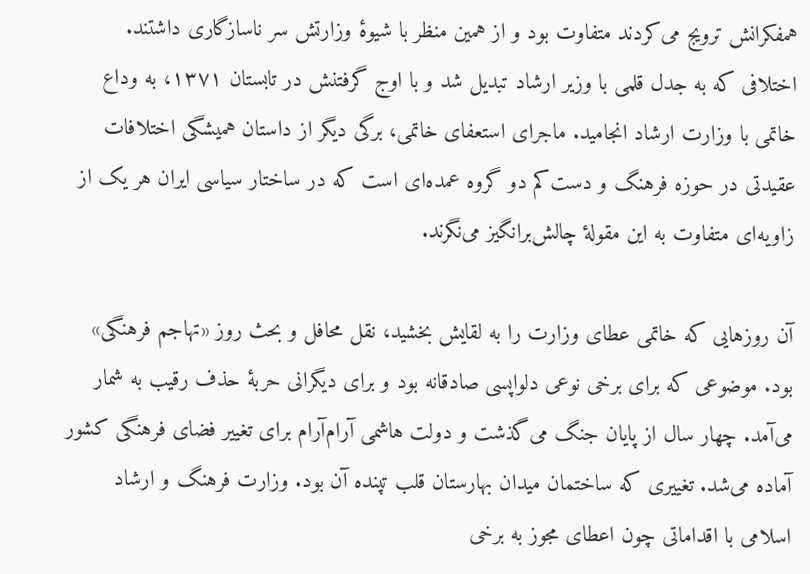همفکرانش ترویج می‌کردند متفاوت بود و از همین منظر با شیوۀ وزارتش سر ناسازگاری داشتند. اختلافی که به جدل قلمی با وزیر ارشاد تبدیل شد و با اوج گرفتنش در تابستان ۱۳۷۱، به وداع خاتمی با وزارت ارشاد انجامید. ماجرای استعفای خاتمی، برگی دیگر از داستان همیشگی اختلافات عقیدتی در حوزه فرهنگ و دست‌کم دو گروه عمده‌ای است که در ساختار سیاسی ایران هر یک از زاویه‌ای متفاوت به این مقولۀ چالش‌برانگیز می‌نگرند.

آن روزهایی که خاتمی عطای وزارت را به لقایش بخشید، نقل محافل و بحث روز «تهاجم فرهنگی» بود. موضوعی که برای برخی نوعی دلواپسی صادقانه بود و برای دیگرانی حربۀ حذف رقیب به شمار می‌آمد. چهار سال از پایان جنگ می‌گذشت و دولت هاشمی آرام‌آرام برای تغییر فضای فرهنگی کشور آماده می‌شد. تغییری که ساختمان میدان بهارستان قلب تپنده آن بود. وزارت فرهنگ و ارشاد اسلامی با اقداماتی چون اعطای مجوز به برخی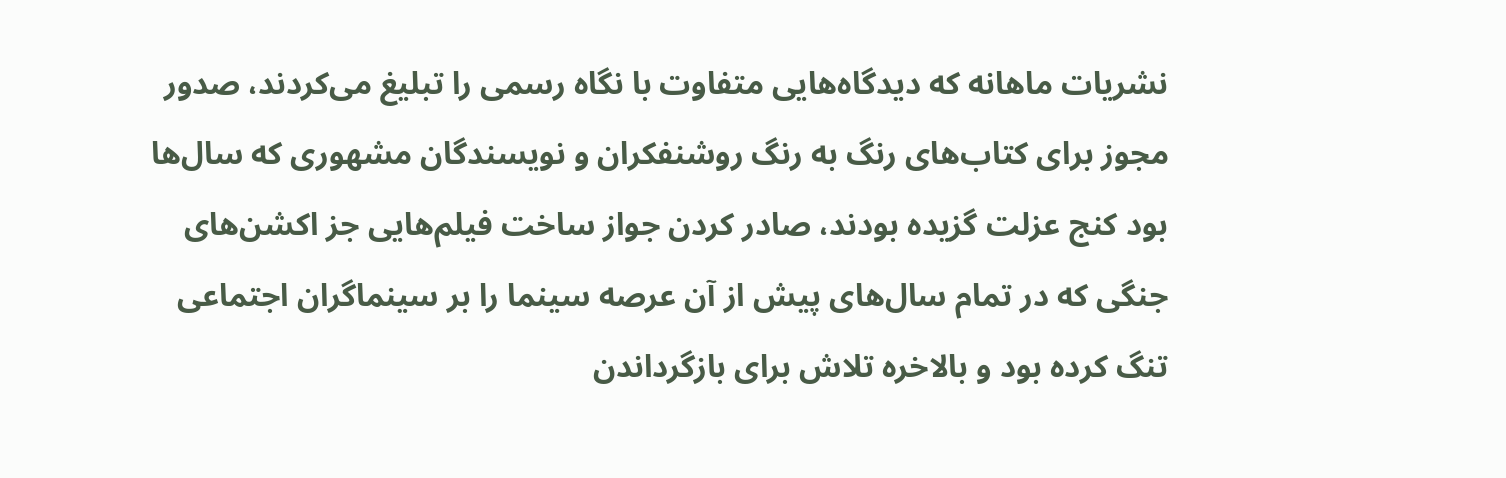نشریات ماهانه که دیدگاه‌هایی متفاوت با نگاه رسمی را تبلیغ می‌کردند، صدور مجوز برای کتاب‌های رنگ به رنگ روشنفکران و نویسندگان مشهوری که سال‌ها بود کنج عزلت گزیده بودند، صادر کردن جواز ساخت فیلم‌هایی جز اکشن‌های جنگی که در تمام سال‌های پیش از آن عرصه سینما را بر سینماگران اجتماعی تنگ کرده بود و بالاخره تلاش برای بازگرداندن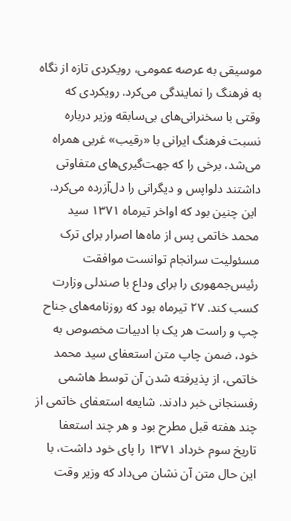موسیقی به عرصه عمومی، رویکردی تازه از نگاه به فرهنگ را نمایندگی می‌کرد. رویکردی که وقتی با سخنرانی‌های بی‌سابقه وزیر درباره نسبت فرهنگ ایرانی با «رقیب» غربی همراه می‌شد، برخی را که جهت‌گیری‌های متفاوتی داشتند دلواپس و دیگرانی را دل‌آزرده می‌کرد.
 این چنین بود که اواخر تیرماه ۱۳۷۱ سید محمد خاتمی پس از ماه‌ها اصرار برای ترک مسئولیت سرانجام توانست موافقت رئیس‌جمهوری را برای وداع با صندلی وزارت کسب کند. ۲۷ تیرماه بود که روزنامه‌های جناح چپ و راست هر یک با ادبیات مخصوص به خود، ضمن چاپ متن استعفای سید محمد خاتمی، از پذیرفته شدن آن توسط هاشمی رفسنجانی خبر دادند. شایعه استعفای خاتمی از چند هفته قبل مطرح بود و هر چند استعفا تاریخ سوم خرداد ۱۳۷۱ را پای خود داشت، با این حال متن آن نشان می‌داد که وزیر وقت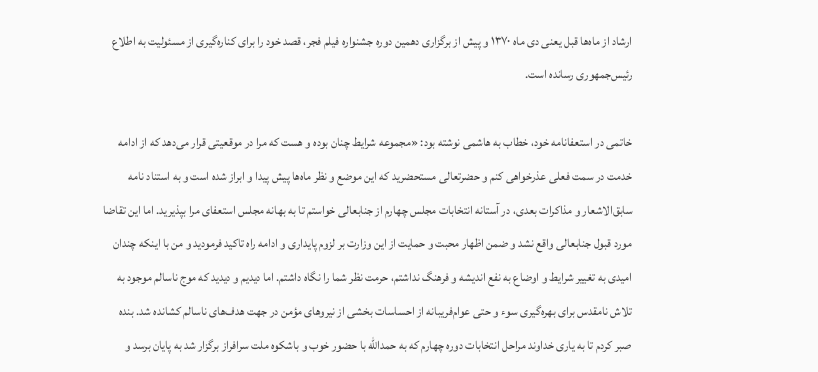ارشاد از ماه‌ها قبل یعنی دی ماه ۱۳۷۰ و پیش از برگزاری دهمین دوره جشنواره فیلم فجر، قصد خود را برای کناره‌گیری از مسئولیت به اطلاع رئیس‌جمهوری رسانده است.

خاتمی در استعفانامه خود، خطاب به هاشمی نوشته بود: «مجموعه شرایط چنان بوده و هست که مرا در موقعیتی قرار می‌دهد که از ادامه خدمت در سمت فعلی عذرخواهی کنم و حضرتعالی مستحضرید که این موضع و نظر ماه‌ها پیش پیدا و ابراز شده است و به استناد نامه سابق‌الاشعار و مذاکرات بعدی، در آستانه انتخابات مجلس چهارم از جنابعالی خواستم تا به بهانه مجلس استعفای مرا بپذیرید. اما این تقاضا مورد قبول جنابعالی واقع نشد و ضمن اظهار محبت و حمایت از این وزارت بر لزوم پایداری و ادامه راه تاکید فرمودید و من با اینکه چندان امیدی به تغییر شرایط و اوضاع به نفع اندیشه و فرهنگ نداشتم، حرمت نظر شما را نگاه داشتم. اما دیدیم و دیدید که موج ناسالم موجود به تلاش نامقدس برای بهره‌گیری سوء و حتی عوام‌فریبانه از احساسات بخشی از نیروهای مؤمن در جهت هدف‌های ناسالم کشانده شد. بنده صبر کردم تا به یاری خداوند مراحل انتخابات دوره چهارم که به حمدالله با حضور خوب و باشکوه ملت سرافراز برگزار شد به پایان برسد و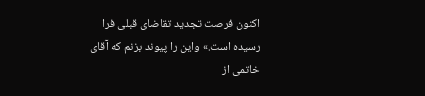اکنون فرصت تجدید تقاضای قبلی فرا رسیده است.» واین را پیوند بزنم که آقای خاتمی از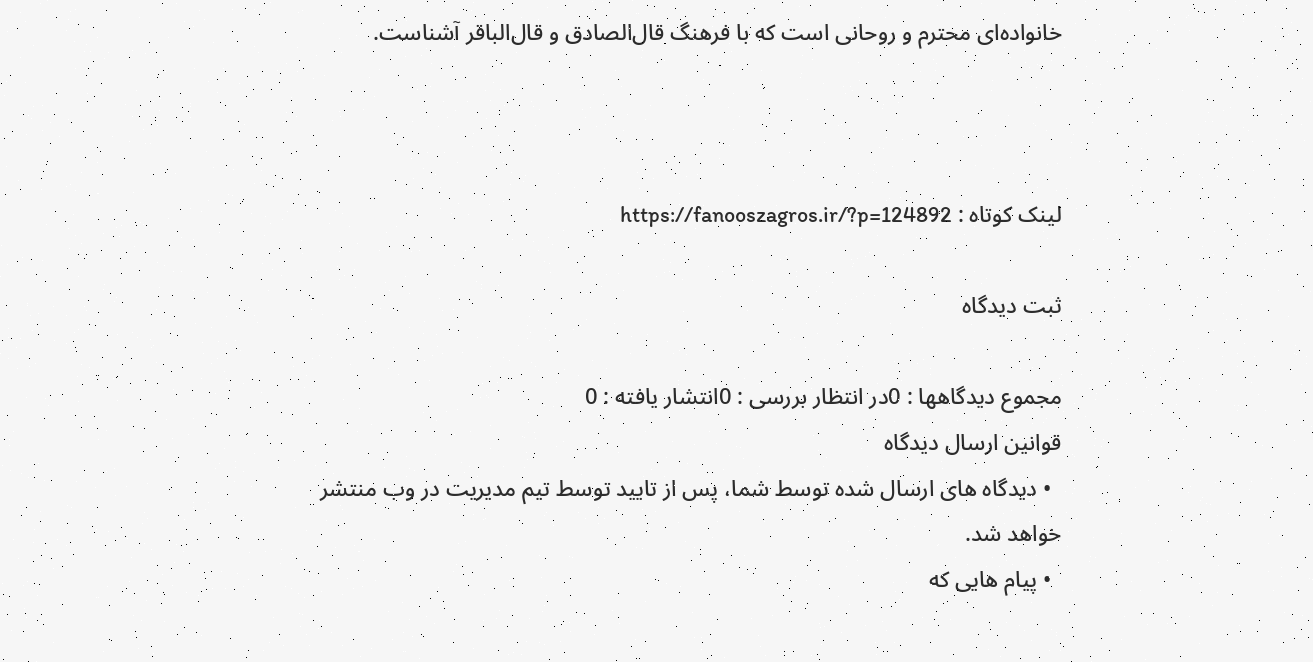خانواده‌ای محترم و روحانی است که با فرهنگ قال‌الصادق و قال‌الباقر آشناست.



لینک کوتاه : https://fanooszagros.ir/?p=124892

ثبت دیدگاه

مجموع دیدگاهها : 0در انتظار بررسی : 0انتشار یافته : 0
قوانین ارسال دیدگاه
  • دیدگاه های ارسال شده توسط شما، پس از تایید توسط تیم مدیریت در وب منتشر خواهد شد.
  • پیام هایی که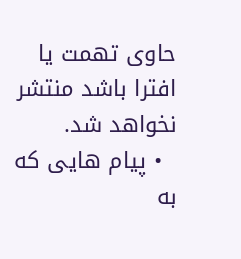حاوی تهمت یا افترا باشد منتشر نخواهد شد.
  • پیام هایی که به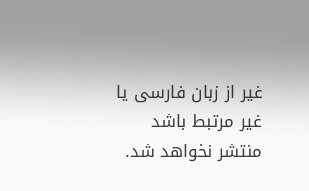غیر از زبان فارسی یا غیر مرتبط باشد منتشر نخواهد شد.